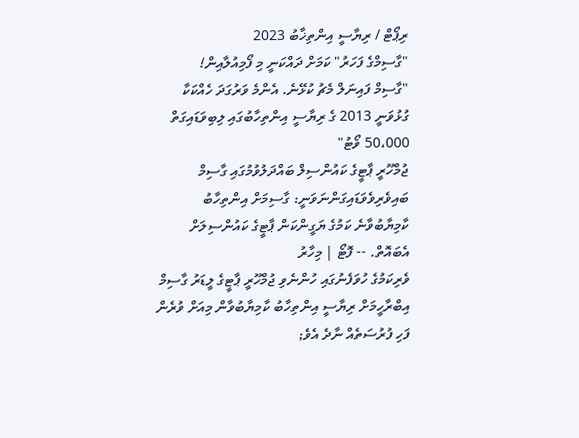ރިޕޯޓް / ރިޔާސީ އިންތިޚާބު 2023
"ގާސިމްގެ ފަހަރު" ކަމަށް ދައްކަނީ މި ފޯމިއުލާއިން!
"ގާސިމް ފައިނަލް މެޗު ކުޅޭނެ. އެންމެ ވަރުގަދަ ހެއްކަކާ ގުޅުވަނީ 2013 ގެ ރިޔާސީ އިންތިހާބުގައި ލިބިވަޑައިގަތް 50،000 ވޯޓު"
ޖުމްހޫރީ ޕާޓީގެ ކައުންސިލް ބައްދަލުވުމުގައި ގާސިމް ބައިވެރިވެވަޑައިގަންނަވަނީ: ގާސިމަށް އިންތިހާބު ކާމިޔާބުވާނެ ކަމުގެ ޔަގީންކަން ޕާޓީގެ ކައުންސިލަށް އެބައޮތް. -- ފޮޓޯ | މިހާރު
ވެރިކަމުގެ ހުވަފެނުގައި ހުންނެވި ޖުމްހޫރީ ޕާޓީގެ ލީޑަރު ގާސިމް އިބްރާހީމަށް ރިޔާސީ އިންތިހާބު ކާމިޔާބުވާން މިއަށް ވުރެން ފަހި ފުރުސަތެއް ނާދެ އެވެ;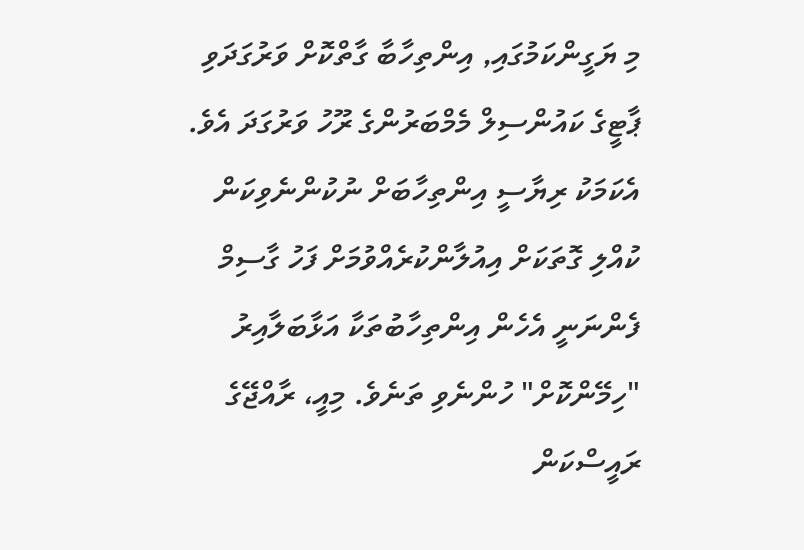މި ޔަގީންކަމުގައި, އިންތިހާބާ ގާތްކޮށް ވަރުގަދަވި ޕާޓީގެ ކައުންސިލް މެމްބަރުންގެ ރޫހު ވަރުގަދަ އެވެ. އެކަމަކު ރިޔާސީ އިންތިހާބަށް ނުކުންނެވިކަން ކުއްލި ގޮތަކަށް އިއުލާންކުރެއްވުމަށް ފަހު ގާސިމް ފެންނަނީ އެހެން އިންތިހާބުތަކާ އަޅާބަލާއިރު "ހިމޭންކޮށް" ހުންނެވި ތަނެވެ. މިއީ، ރާއްޖޭގެ ރައީސްކަން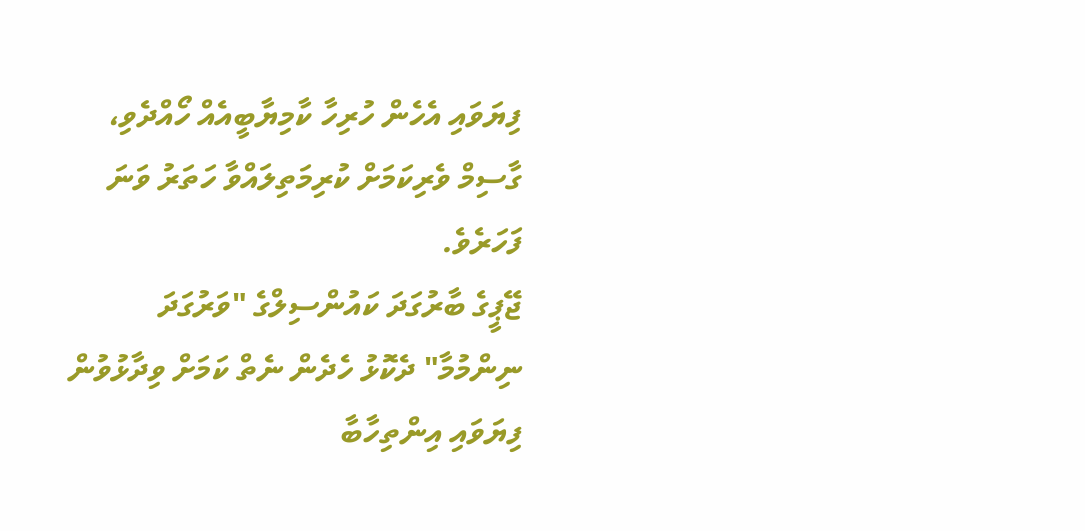ފިޔަވައި އެހެން ހުރިހާ ކާމިޔާބީއެއް ހޯއްދެވި، ގާސިމް ވެރިކަމަށް ކުރިމަތިލައްވާ ހަތަރު ވަނަ ފަހަރެވެ.
ޖޭޕީގެ ބާރުގަދަ ކައުންސިލްގެ "ވަރުގަދަ ނިންމުމާ" ދެކޮޅު ހެދެން ނެތް ކަމަށް ވިދާޅުވުން ފިޔަވައި އިންތިހާބާ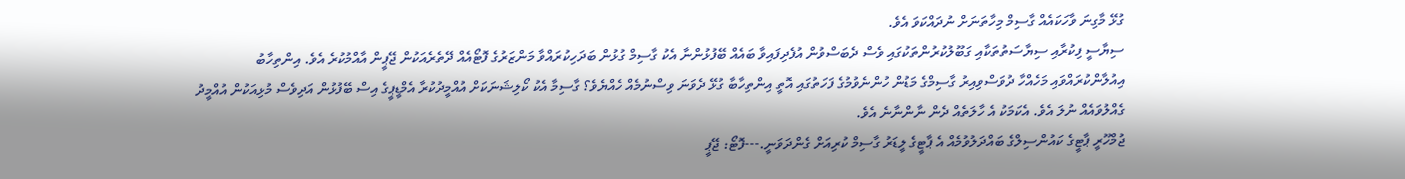ގުޅޭ މާގިނަ ވާހަކައެއް ގާސިމް މިހާތަނަށް ނުދައްކަވަ އެވެ.
ސިޔާސީ ފިކުރާއި ސިޔާސަތުތަކާއި ގަބޫލުކުރުންތަކުގައި ވެސް ދެބަސްވުން އުފެދިފައިވާ ބައެއް ބޭފުޅުންނާ އެކު ގާސިމް ގުޅުން ބަދަހިކުރައްވާ މަންޒަރުގެ ފޮޓޯއެއް ދޭތެރެއަކުން ޖޭޕީން އާއްމުކުރެ އެވެ. އިންތިހާބު އިއުލާންކުރައްވައި މަހެއްހާ ދުވަސްވިއިރު ގާސިމްގެ މަޑުން ހުންނެވުމުގެ ފަހަތުގައި އޮތީ އިންތިހާބާ ގުޅޭ ދެވަނަ ވިސްނުމެއް ހެއްޔެވެ؟ ގާސިމާ އެކު ކޯލިޝަނަކަށް އުއްމީދުކުރާ އެމްޑީޕީގެ އިސް ބޭފުޅުން އަދިވެސް މުޅިއަކުން އުއްމީދު ގެއްލުވައެއް ނުލަ އެވެ. އެކަމަކު އެ ހާލަތެއް ދެން ނާންނާނެ އެވެ.
ޖުމްހޫރީ ޕާޓީގެ ކައުންސިލްގެ ބައްދަލުވުމެއް އެ ޕާޓީގެ ލީޑަރު ގާސިމް ކުރިއަށް ގެންދަވަނީ.---ފޮޓޯ: ޖޭޕީ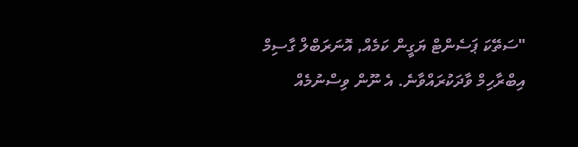"ސަތޭކަ ޕަސެންޓް ޔަގީން ކަމެއް, އޮނަރަބްލް ގާސިމް އިބްރާހިމް ވާދަކުރައްވާނެ. އެ ނޫން ވިސްނުމެއް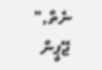ނެތް," ޖޭޕީން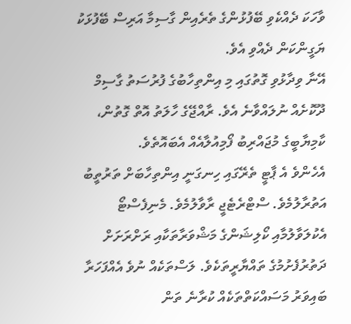ވާހަކަ ދެއްކެވި ބޭފުޅުންގެ ތެރެއިން ގާސިމާ އަރިސް ބޭފުޅަކު ޔަގީންކަން ދެއްވި އެވެ.
އޭނާ ވިދާޅުވި ގޮތުގައި މި އިންތިހާބުގެ ފުރުސަތު ގާސިމް ދޫކޮށެއް ނުލައްވާނެ އެވެ. ރާއްޖޭގެ ހާލަތު އޮތް ގޮތުން، ކާމިޔާބީގެ މުޖައްރިބު ފޯމިއުލާއެއް އެބައޮތެވެ.
އެހެންވެ އެ ޕާޓީ ތެރޭގައި ހިނގަނީ އިންތިހާބަށް ތަރުތީބު އަތުރާލުމެވެ. ސްޓްރެޓެޖީ ރާވާލުމެވެ. މެނިފެސްޓޯ އެކުލަވާލުމާއި ކޯލިޝަންގެ މަޝްވަރާތަކާއި ރަށްރަށަށް ދަތުރުފެށުމުގެ ތައްޔާރީތަކެވެ. ލަސްތަކެއް ނުވެ އެއްފަހަރާ ބައިވަރު މަސައްކަތްތަކެއް ކުރާނެ ތަން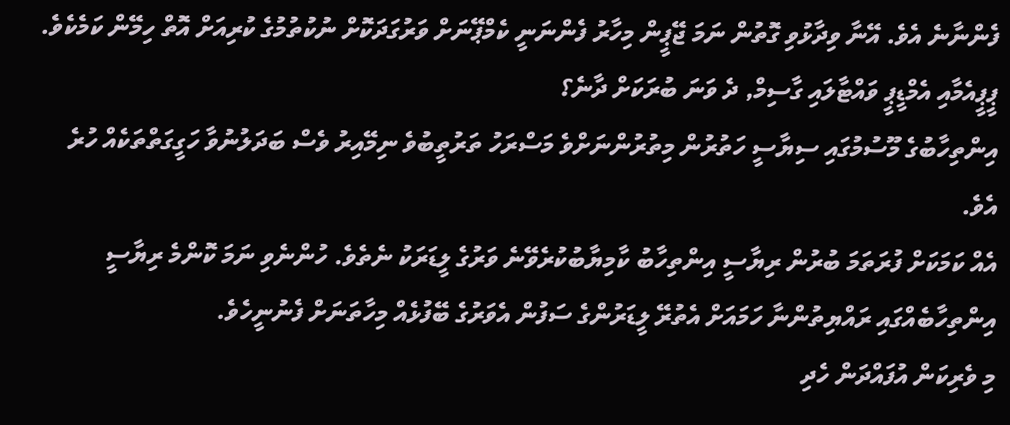ފެންނާނެ އެވެ. އޭނާ ވިދާޅުވި ގޮތުން ނަމަ ޖޭޕީން މިހާރު ފެންނަނީ ކެމްޕޭނަށް ވަރުގަދަކޮށް ނުކުތުމުގެ ކުރިއަށް އޮތް ހިމޭން ކަމެކެވެ.
ޕީޕީއެމާއި އެމްޑީޕީ ވައްޓާލައި ގާސިމް, ދެ ވަނަ ބުރަކަށް ދާނެ؟
އިންތިހާބުގެ މޫސުމުގައި ސިޔާސީ ހަތުރުން މިތުރުންނަށްވެ މަސްރަހު ތަރުތީބުވެ ނިމޭއިރު ވެސް ބަދަލުނުވާ ހަގީގަތްތަކެއް ހުރެ އެވެ.
އެއް ކަމަކަށް ފުރަތަމަ ބުރުން ރިޔާސީ އިންތިހާބު ކާމިޔާބުކުރެވޭނެ ވަރުގެ ލީޑަރަކު ނެތެވެ. ހުންނެވި ނަމަ ކޮންމެ ރިޔާސީ އިންތިހާބެއްގައި ރައްޔިތުންނާ ހަމައަށް އެތުރޭ ލީޑަރުންގެ ސަފުން އެވަރުގެ ބޭފުޅެއް މިހާތަނަށް ފެނުނީހެވެ.
މި ވެރިކަން އުފައްދަން ހެދި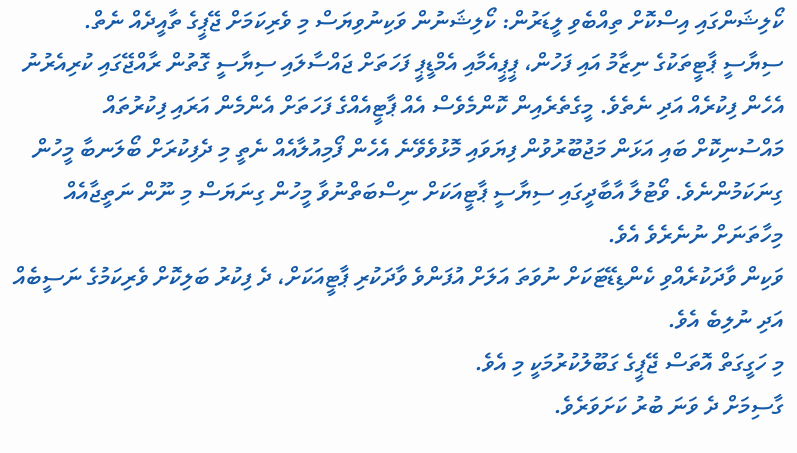ކޯލިޝަންގައި އިސްކޮށް ތިއްބެވި ލީޑަރުން: ކޯލިޝަނުން ވަކިނުވިޔަސް މި ވެރިކަމަށް ޖޭޕީގެ ތާއީދެއް ނެތް.
ސިޔާސީ ޕާޓީތަކުގެ ނިޒާމު އައި ފަހުން، ޕީޕީއެމާއި އެމްޑީޕީ ފަހަތަށް ޖައްސާލައި ސިޔާސީ ގޮތުން ރާއްޖޭގައި ކުރިއެރުނު އެހެން ފިކުރެއް އަދި ނެތެވެ. މީގެތެރެއިން ކޮންމެވެސް އެއް ޕާޓީއެއްގެ ފަހަތަށް އެންމެން އަރައި ފިކުރުތައް މައްސުނިކޮށް ބައި އަޅަން މަޖުބޫރުވުން ފިޔަވައި މޮޅުވެވޭނެ އެހެން ފޯމިއުލާއެއް ނެތީ މި ދެފިކުރަށް ބޯލަނބާ މީހުން ގިނަކަމުންނެވެ. ވޯޓުލާ އާބާދީގައި ސިޔާސީ ޕާޓީއަކަށް ނިސްބަތްނުވާ މީހުން ގިނަޔަސް މި ނޫން ނަތީޖާއެއް މިހާތަނަށް ނުނެރެވެ އެވެ.
ވަކިން ވާދަކުރެއްވި ކެންޑިޑޭޓަކަށް ނުވަތަ އަލަށް އުފަންވެ ވާދަކުރި ޕާޓީއަކަށް، ދެ ފިކުރު ބަލިކޮށް ވެރިކަމުގެ ނަސީބެއް އަދި ނުލިބެ އެވެ.
މި ހަގީގަތް އޮތަސް ޖޭޕީގެ ގަބޫލުކުރުމަކީ މި އެވެ.
ގާސިމަށް ދެ ވަނަ ބުރު ކަށަވަރެވެ.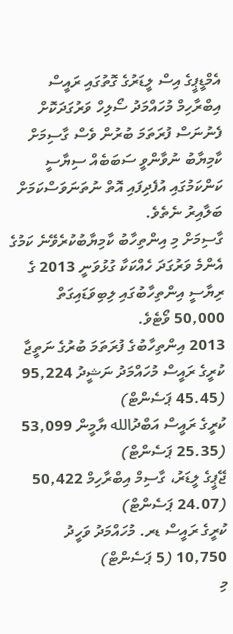އެމްޑީޕީގެ އިސް ލީޑަރުގެ ގޮތުގައި ރައީސް އިބްރާހިމް މުހައްމަދު ސޯލިހް ވަރުގަދަކޮށް ފެނުނަސް ފުރަތަމަ ބުރުން ވެސް ގާސިމަށް ކާމިޔާބު ނުވާންވީ ސަބަބެއް ސިޔާސީ ކަންކަމުގައި އުފެދިފައި އޮތް ނުތަނަވަސްކަމަށް ބަލާއިރު ނެތެވެ.
ގާސިމަށް މި އިންތިހާބު ކާމިޔާބުކުރެވޭނެ ކަމުގެ އެންމެ ވަރުގަދަ ހެއްކަކާ ގުޅުވަނީ 2013 ގެ ރިޔާސީ އިންތިހާބުގައި ލިބިވަޑައިގަތް 50,000 ވޯޓެވެ.
2013 އިންތިހާބުގެ ފުރަތަމަ ބުރުގެ ނަތީޖާ
ކުރީގެ ރައީސް މުހައްމަދު ނަޝީދު 95,224 (45.45 ޕަސެންޓް)
ކުރީގެ ރައީސް އަބްދުالله ޔާމީން 53,099 (25.35 ޕަސެންޓް)
ޖޭޕީގެ ލީޑަރު، ގާސިމް އިބްރާހިމް 50,422 (24.07 ޕަސެންޓް)
ކުރީގެ ރައީސް ޑރ. މުހައްމަދު ވަހީދު 10,750 (5 ޕަސެންޓް)
މި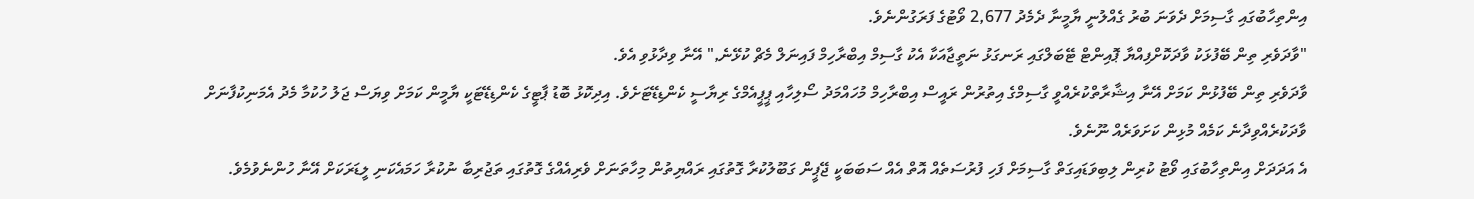އިންތިހާބުގައި ގާސިމަށް ދެވަނަ ބުރު ގެއްލުނީ ޔާމީނާ ދެމެދު 2,677 ވޯޓުގެ ފަރަގުންނެވެ.
"ވާދަވެރި ތިން ބޭފުޅަކު ވާދަކޮށްފިއްޔާ ޕޮއިންޓް ޓޭބަލްގައި ރަނގަޅު ނަތީޖާއަކާ އެކު ގާސިމް އިބްރާހިމް ފައިނަލް މެޗް ކުޅޭނެ," އޭނާ ވިދާޅުވި އެވެ.
ވާދަވެރި ތިން ބޭފުޅުން ކަމަށް އޭނާ އިޝާރާތްކުރެއްވީ ގާސިމްގެ އިތުރުން ރައީސް އިބްރާހިމް މުހައްމަދު ސޯލިހާއި ޕީޕީއެމްގެ ރިޔާސީ ކެންޑިޑޭޓަށެވެ. އިދިކޮޅު ބޮޑު ޕާޓީގެ ކެންޑިޑޭޓަކީ ޔާމީން ކަމަށް ވިޔަސް ޖަލު ހުކުމާ މެދު އެމަނިކުފާނަށް ވާދަކުރެއްވިދާނެ ކަމެއް މުޅިން ކަށަވަރެއް ނޫނެވެ.
އެ އަދަދަށް އިންތިހާބުގައި ވޯޓު ކުރިން ލިބިވަޑައިގަތް ގާސިމަށް ފަހި ފުރުސަތެއް އޮތް އެއް ސަބަބަކީ ޖޭޕީން ގަބޫލުކުރާ ގޮތުގައި ރައްޔިތުން މިހާތަނަށް ވެރިއެއްގެ ގޮތުގައި ތަޖުރިބާ ނުކުރާ ހަމައެކަނި ލީޑަރަކަށް އޭނާ ހުންނެވުމެވެ.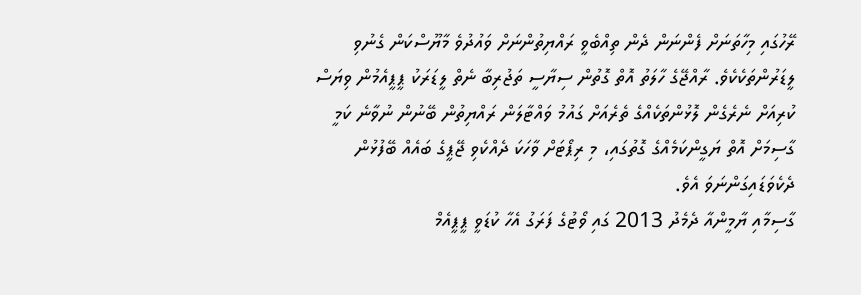ރޭހުގައި މިހާތަނަށް ފެންނަން ދެން ތިއްބެވީ ރައްޔިތުންނަށް ވައުދުވެ މާޔޫސްކަން ގެނުވި ލީޑަރުންތަކެކެވެ. ރާއްޖޭގެ ހާލަތު އޮތް ގޮތުން ސިޔާސީ ތަޖުރިބާ ނެތް ލީޑަރަކު ޕީޕީއެމުން ވިޔަސް ކުރިއަށް ނެރެގެން ލޮޅުންތަކެއްގެ ތެރެއަށް ގައުމު ވައްޓާލަން ރައްޔިތުން ބޭނުން ނުވާނެ ކަމީ ގާސިމަށް އޮތް ޔަގީންކަމެއްގެ ގޮތުގައި، މި ރިޕޯޓަށް ވާހަކަ ދެއްކެވި ޖޭޕީގެ ބައެއް ބޭފުޅުން ދެކެވަޑައިގަންނަވަ އެވެ.
ގާސިމާއި ޔާމީންއާ ދެމެދު 2013 ގައި ވޯޓުގެ ފަރަގު އެހާ ކުޑަވީ ޕީޕީއެމް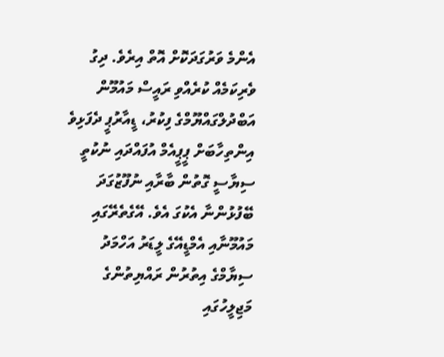އެންމެ ވަރުގަދަކޮށް އޮތް އިރެވެ. ދިގު ވެރިކަމެއް ކުރެއްވި ރައީސް މައުމޫން އަބްދުލްގައްޔޫމްގެ ފިކުރު، ޑީއާރުޕީ ދެފަޅިވެ އިންތިހާބަށް ޕީޕީއެމް އުފައްދައި ނުކުތީ ސިޔާސީ ގޮތުން ބާރާއި ނުފޫޒުގަދަ ބޭފުޅުންނާ އެކުގަ އެވެ. އޭގެތެރޭގައި މައުމޫނާއި އެމްޑީއޭގެ ލީޑަރު އަހްމަދު ސިޔާމްގެ އިތުރުން ރައްޔިތުންގެ މަޖިލީހުގައި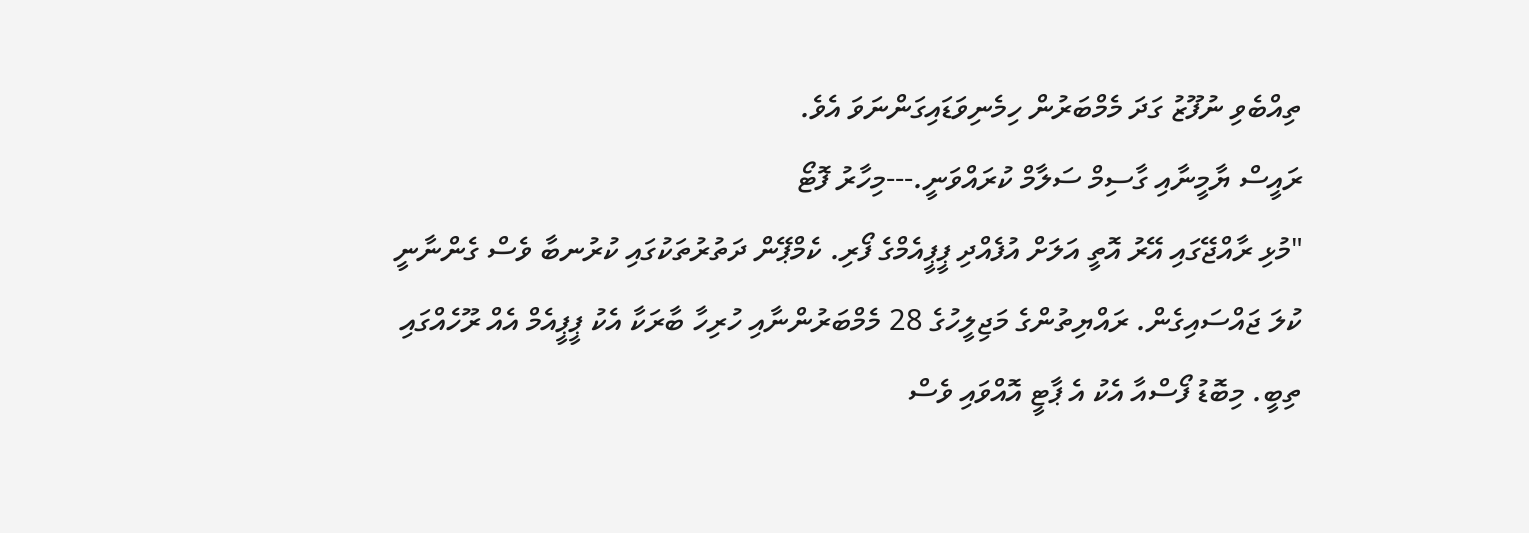ތިއްބެވި ނުފޫޒު ގަދަ މެމްބަރުން ހިމެނިވަޑައިގަންނަވަ އެވެ.
ރައީސް ޔާމީނާއި ގާސިމް ސަލާމް ކުރައްވަނީ.---މިހާރު ފޮޓޯ
"މުޅި ރާއްޖޭގައި އޭރު އޮތީ އަލަށް އުފެއްދި ޕީޕީއެމްގެ ފޯރި. ކެމްޕޭން ދަތުރުތަކުގައި ކުރުނބާ ވެސް ގެންނާނީ ކުލަ ޖައްސައިގެން. ރައްޔިތުންގެ މަޖިލީހުގެ 28 މެމްބަރުންނާއި ހުރިހާ ބާރަކާ އެކު ޕީޕީއެމް އެއް ރޫހެއްގައި ތިބީ. މިބޮޑު ފޯސްއާ އެކު އެ ޕާޓީ އޮއްވައި ވެސް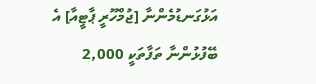އަޅުގަނޑުމެންނާ [ޖުމްހޫރީ ޕާޓީއާ] އެ ބޭފުޅުންނާ ތަފާތަކީ 2,000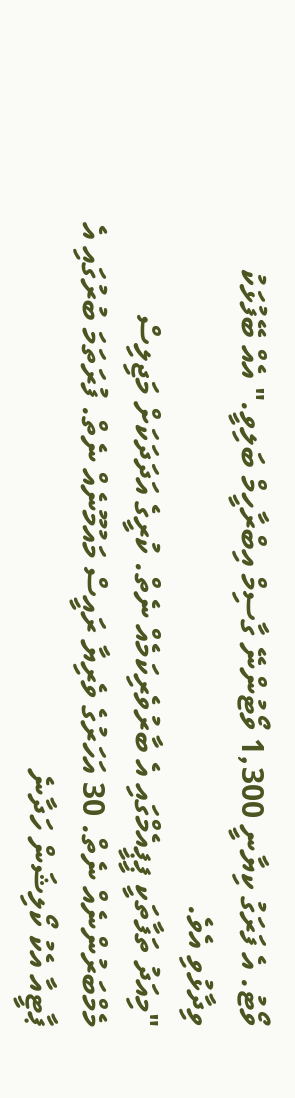ވޯޓު. އެ ފަރަގު ކިޔާނީ 1,300 ވޯޓުންނޭ ގާސިމް އިބްރާހީމް ބަލިވީ." އެއް ބޭފުޅަކު ވިދާޅުވި އެވެ.
"މިއަދު ތަފާތަކީ ޕީޕީއެމްގައި އެ ބާރުވެރިކަމެއް ނެތް. ކުރީގެ އަދަދަކަށް މަޖިލިސް މެމްބަރުންނެއް ނެތް. 30 އަހަރުގެ ވެރިޔާ ރައީސް މައުމޫނެއް ނެތް. ފުރަތަމަ ބުރުގައި އެ ޕާޓީއާ އެކު ކޯލިޝަން ހަދާނެ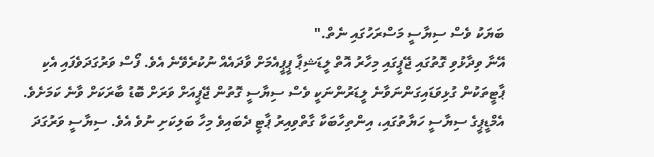ބަޔަކު ވެސް ސިޔާސީ މަސްރަހުގައި ނެތް."
އޭނާ ވިދާޅުވި ގޮތުގައި ޖޭޕީގައި މިހާރު އޮތް ލީޑަޝިޕާ ޕީޕީއެމަށް ވާދައެއް ނުކުރެވޭނެ އެވެ. ފޯސް ވަރުގަދަވެފައި އެކި ޕާޓީތަކުން ގުޅިވަޑައިގަންނަވާނެ ލީޑަރުންނަކީ ވެސް ސިޔާސީ ގޮތުން ޖޭޕީއަށް ވަރަށް ބޮޑު ބާރަކަށް ވާނެ ކަމަށެވެ.
އެމްޑީޕީގެ ސިޔާސީ ހަޔާތުގައި، އިންތިހާބަކާ ގާތްވިއިރު ޕާޓީ ދެބައިވެ މިހާ ބަލިކަށި ނުވެ އެވެ. ސިޔާސީ ވަރުގަދަ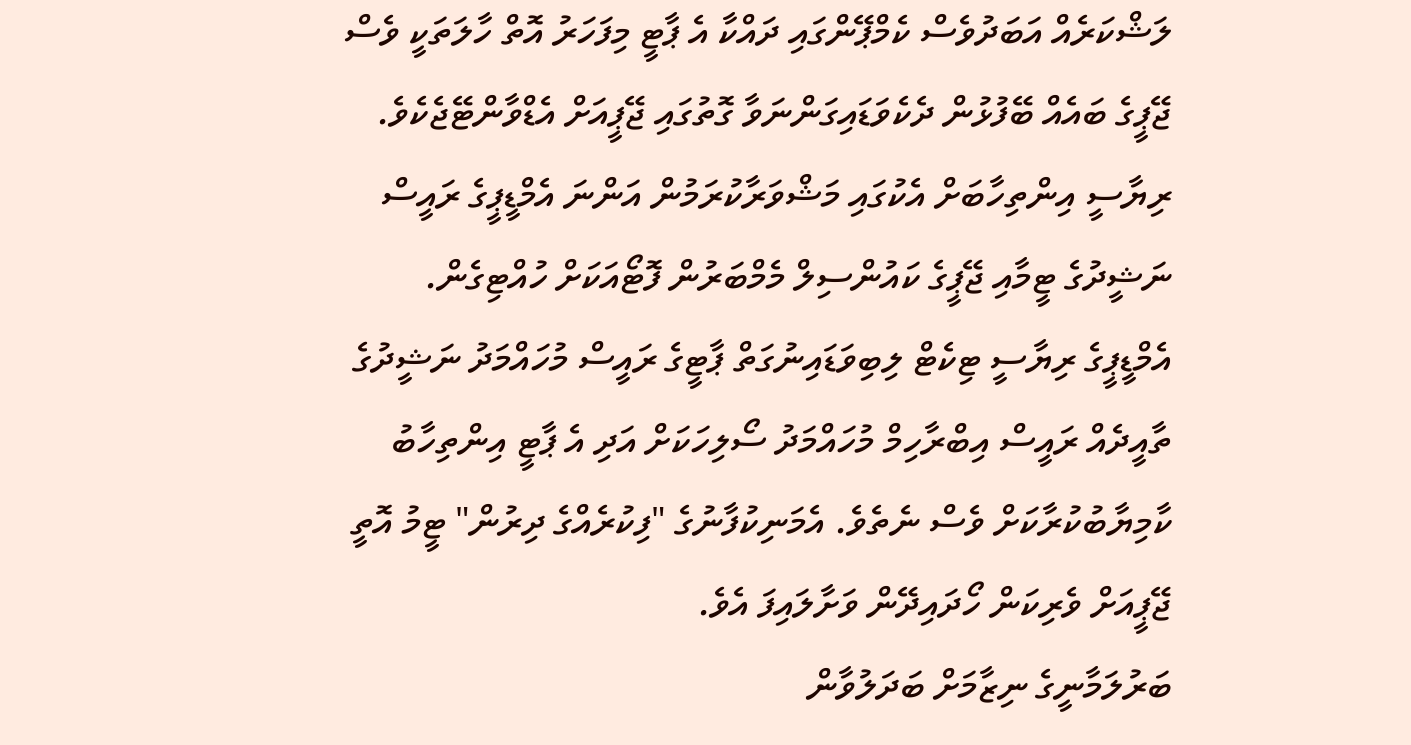ލަޝްކަރެއް އަބަދުވެސް ކެމްޕޭންގައި ދައްކާ އެ ޕާޓީ މިފަހަރު އޮތް ހާލަތަކީ ވެސް ޖޭޕީގެ ބައެއް ބޭފުޅުން ދެކެވަޑައިގަންނަވާ ގޮތުގައި ޖޭޕީއަށް އެޑްވާންޓޭޖެކެވެ.
ރިޔާސީ އިންތިހާބަށް އެކުގައި މަޝްވަރާކުރަމުން އަންނަ އެމްޑީޕީގެ ރައީސް ނަޝީދުގެ ޓީމާއި ޖޭޕީގެ ކައުންސިލް މެމްބަރުން ފޮޓޯއަކަށް ހުއްޓިގެން.
އެމްޑީޕީގެ ރިޔާސީ ޓިކެޓް ލިބިވަޑައިނުގަތް ޕާޓީގެ ރައީސް މުހައްމަދު ނަޝީދުގެ ތާއީދެއް ރައީސް އިބްރާހިމް މުހައްމަދު ސޯލިހަކަށް އަދި އެ ޕާޓީ އިންތިހާބު ކާމިޔާބުކުރާކަށް ވެސް ނެތެވެ. އެމަނިކުފާނުގެ "ފިކުރެއްގެ ދިރުން" ޓީމު އޮތީ ޖޭޕީއަށް ވެރިކަން ހޯދައިދޭން ވަށާލައިފަ އެވެ.
ބަރުލަމާނީގެ ނިޒާމަށް ބަދަލުވާން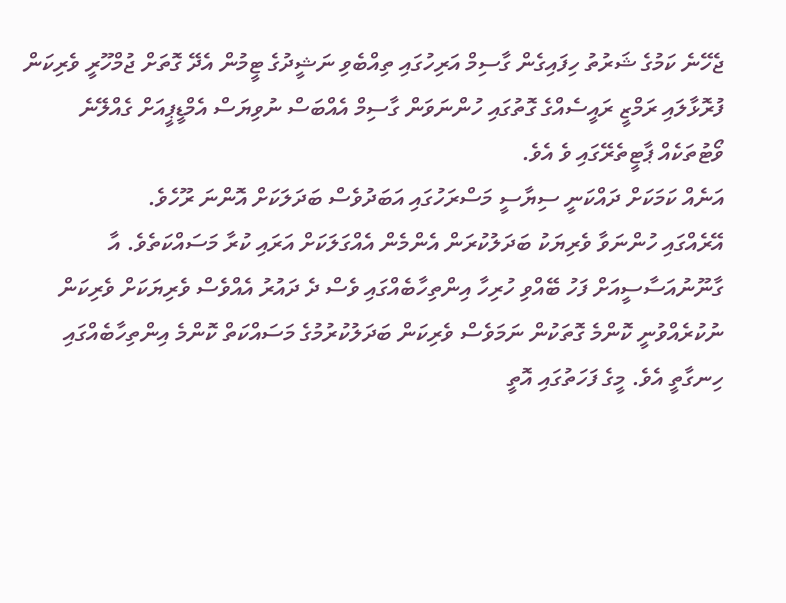ޖެހޭނެ ކަމުގެ ޝަރުތު ހިފައިގެން ގާސިމް އަރިހުގައި ތިއްބެވި ނަޝީދުގެ ޓީމުން އެދޭ ގޮތަށް ޖުމްހޫރީ ވެރިކަން ފުރޮޅާލައި ރަމްޒީ ރައީސެއްގެ ގޮތުގައި ހުންނަވަން ގާސިމް އެއްބަސް ނުވިޔަސް އެމްޑީޕީއަށް ގެއްލޭނެ ވޯޓުތަކެއް ޕާޓީތެރޭގައި ވެ އެވެ.
އަނެއް ކަމަކަށް ދައްކަނީ ސިޔާސީ މަސްރަހުގައި އަބަދުވެސް ބަދަލަކަށް އޮންނަ ރޫހެވެ.
އޭރެއްގައި ހުންނަވާ ވެރިޔަކު ބަދަލުކުރަން އެންމެން އެއްގަލަކަށް އަރައި ކުރާ މަސައްކަތެވެ. އާ ގާނޫނުއަސާސީއަށް ފަހު ބޭއްވި ހުރިހާ އިންތިހާބެއްގައި ވެސް ދެ ދައުރު އެއްވެސް ވެރިޔަކަށް ވެރިކަން ނުކުރެއްވުނީ ކޮންމެ ގޮތަކުން ނަމަވެސް ވެރިކަން ބަދަލުކުރުމުގެ މަސައްކަތް ކޮންމެ އިންތިހާބެއްގައި ހިނގާތީ އެވެ. މީގެ ފަހަތުގައި އޮތީ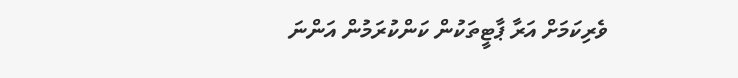ވެރިކަމަށް އަރާ ޕާޓީތަކުން ކަންކުރަމުން އަންނަ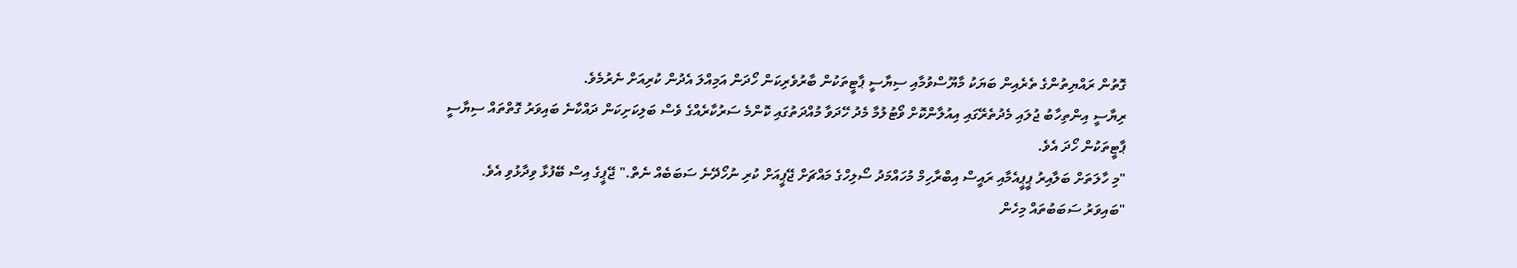ގޮތުން ރައްޔިތުންގެ ތެރެއިން ބަޔަކު މާޔޫސްވުމާއި ސިޔާސީ ޕާޓީތަކުން ބާރުވެރިކަން ހޯދަން އަމިއްލަ އެދުން ކުރިއަށް ނެރުމެވެ.
ރިޔާސީ އިންތިހާބު ޖުލައި މެދުތެރޭގައި އިއުލާންކޮށް ވޯޓުލުމާ މެދު ހޭދަވާ މުއްދަތުގައި ކޮންމެ ސަރުކާރެއްގެ ވެސް ބަލިކަށިކަން ދައްކާނެ ބައިވަރު ގޮތްތައް ސިޔާސީ ޕާޓީތަކުން ހޯދަ އެވެ.
"މި ހާލަތަށް ބަލާއިރު ޕީޕީއެމާއި ރައީސް އިބްރާހިމް މުހައްމަދު ސޯލިހްގެ މައްޗަށް ޖޭޕީއަށް ކުރި ނުހޯދޭނެ ސަބަބެއް ނެތް." ޖޭޕީގެ އިސް ބޭފުޅާ ވިދާޅުވި އެވެ.
"ބައިވަރު ސަބަބުތައް މިހެން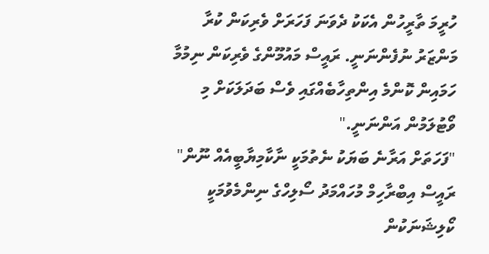ހުރީމަ ތާރީހުން އެކަކު ދެވަނަ ފަހަރަށް ވެރިކަން ކުރާ މަންޒަރު ނުފެންނަނީ. ރައީސް މައުމޫންގެ ވެރިކަން ނިމުމާ ހަމައިން ކޮންމެ އިންތިހާބެއްގައި ވެސް ބަދަލަކަށް މި ވޯޓުލަމުން އަންނަނީ."
"ފަހަތަށް އަރާނެ ބަޔަކު ނެތުމަކީ ނާކާމިޔާބީއެއް ނޫން"
ރައީސް އިބްރާހިމް މުހައްމަދު ސޯލިހްގެ ނިންމެވުމަކީ ކޯލިޝަނަކުން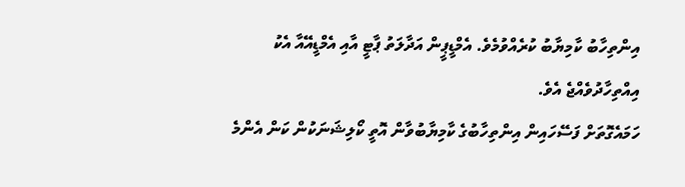އިންތިހާބު ކާމިޔާބު ކުރެއްވުމެވެ. އެމްޑީޕީން އަދާލަތު ޕާޓީ އާއި އެމްޑީއޭއާ އެކު އިއްތިހާދުވެއްޖެ އެވެ.
ހަމައެގޮތަށް ފަސޭހައިން އިންތިހާބުގެ ކާމިޔާބުވާން އޮތީ ކޯލިޝަނަކުން ކަން އެންމެ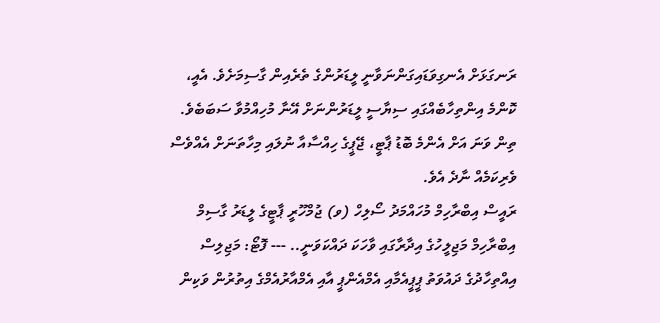ރަނގަޅަށް އެނގިވަޑައިގަންނަވާނީ ލީޑަރުންގެ ތެރެއިން ގާސިމަށެވެ. އެއީ، ކޮންމެ އިންތިހާބެއްގައި ސިޔާސީ ލީޑަރުންނަށް އޭނާ މުހިއްމުވާ ސަބަބެވެ. ތިން ވަނަ އަށް އެންމެ ބޮޑު ޕާޓީ، ޖޭޕީގެ ހިއްސާއާ ނުލައި މިހާތަނަށް އެއްވެސް ވެރިކަމެއް ނާދެ އެވެ.
ރައީސް އިބްރާހިމް މުހައްމަދު ސޯލިހް (ވ) ޖުމްހޫރީ ޕާޓީގެ ލީޑަރު ގާސިމް އިބްރާހިމް މަޖިލީހުގެ އިދާރާގައި ވާހަކަ ދައްކަވަނީ.. --- ފޮޓޯ: މަޖިލިސް
އިއްތިހާދުގެ ދައުވަތު ޕީޕީއެމާއި އެމްއެންޕީ އާއި އެމްއާރުއެމްގެ އިތުރުން ވަކިން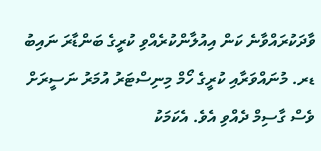ވާދަކުރައްވާނެ ކަން އިއުލާންކުރެއްވި ކުރީގެ ބަންޑާރަ ނައިބު ޑރ. މުނައްވަރާއި ކުރީގެ ހޯމް މިނިސްޓަރު އުމަރު ނަސީރަށް ވެސް ގާސިމް ދެއްވި އެވެ. އެކަމަކު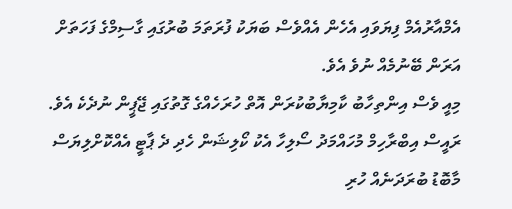އެމްއާރުއެމް ފިޔަވައި އެހެން އެއްވެސް ބަޔަކު ފުރަތަމަ ބުރުގައި ގާސިމްގެ ފަހަތަށް އަރަން ބޭނުމެއް ނުވެ އެވެ.
މިއީ ވެސް އިންތިހާބު ކާމިޔާބުކުރަން އޮތް ހުރަހެއްގެ ގޮތުގައި ޖޭޕީން ނުދެކެ އެވެ.
ރައީސް އިބްރާހިމް މުހައްމަދު ސޯލިހާ އެކު ކޯލިޝަން ހެދި ދެ ޕާޓީ އެއްކޮށްލިޔަސް މާބޮޑު ބުރަދަނެއް ހުރި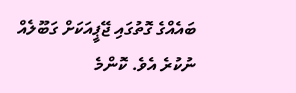ބައެއްގެ ގޮތުގައި ޖޭޕީއަކަށް ގަބޫލެއް ނުކުރެ އެވެ. ކޮންމެ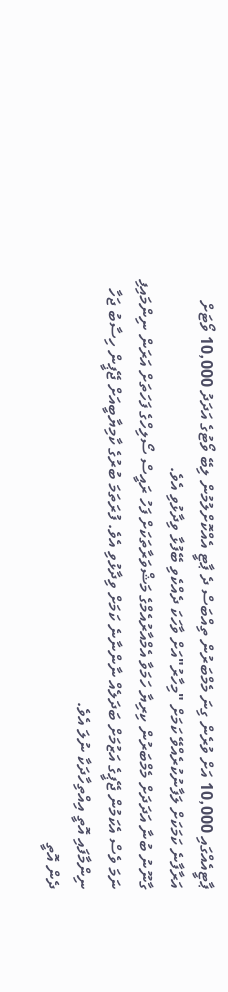ޕާޓީއެއްގައި 10,000 އަށް ވުރެން ގިނަ މެމްބަރުން ތިއްބަސް ދެ ޕާޓީ އެއްކޮށްލުމުން ލިބޭ ވޯޓުގެ އަދަދު 10,000 ވޯޓަށް އަރާފާނެ ކަމަކަށް ލަފާނުކުރެއްވޭ ކަމަށް "މިހާރު"އަށް ވާހަކަ ދެއްކެވި ބޭފުޅާ ވިދާޅުވި އެވެ.
ގާނޫނު ބުނާ އަދަދަށް މެމްބަރުން ކިރިޔާ ހަމަވާ އެމްއާރުއެމްގެ މަޝްވަރާތަކަށް ފަހު ރައީސް ސޯލިހްގެ ފަހަތަށް އަރަން ނިންމައިފި ނަމަ ވެސް އެކަމުން ޖޭޕީގެ އަޒުމަށް ބަދަލެއް ނާންނާނެ ކަމަށް ވިދާޅުވި އެވެ. ފުރަތަމަ ބުރުގެ ކާމިޔާބީއަށް ޖޭޕީން ހިސާބު ޖަހާ ނިންމާފައި އޮތީ އިއްތިހާދަކާ ނުލަ އެވެ.
ދެން އޮތީ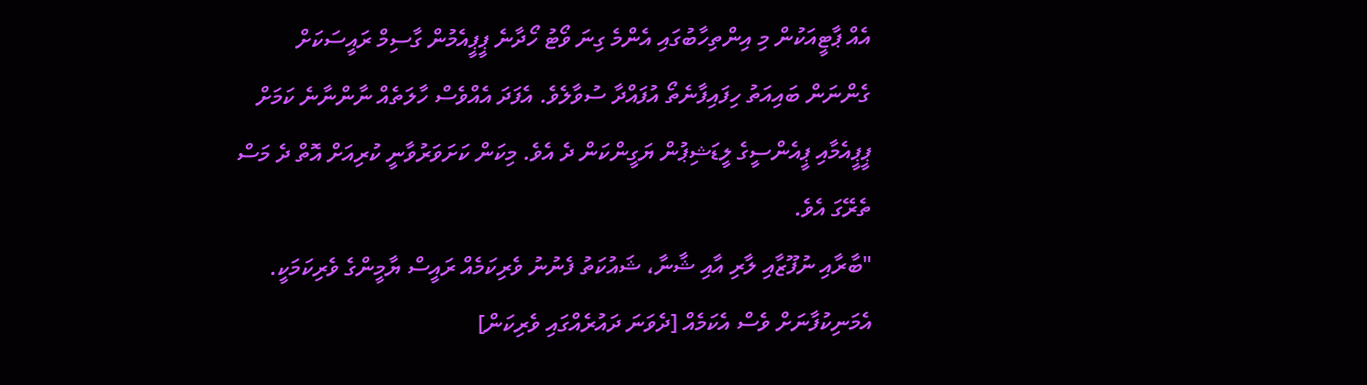އެއް ޕާޓީއަކުން މި އިންތިހާބުގައި އެންމެ ގިނަ ވޯޓު ހޯދާނެ ޕީޕީއެމުން ގާސިމް ރައީސަކަށް ގެންނަން ބައިއަތު ހިފައިފާނެތޯ އުފައްދާ ސުވާލެވެ. އެފަދަ އެއްވެސް ހާލަތެއް ނާންނާނެ ކަމަށް ޕީޕީއެމާއި ޕީއެންސީގެ ލީޑަޝިޕުން ޔަގީންކަން ދެ އެވެ. މިކަން ކަށަވަރުވާނީ ކުރިއަށް އޮތް ދެ މަސް ތެރޭގަ އެވެ.
"ބާރާއި ނުފޫޒާއި ލާރި އާއި ޝާނާ، ޝައުކަތު ފެނުނު ވެރިކަމެއް ރައީސް ޔާމީންގެ ވެރިކަމަކީ. އެމަނިކުފާނަށް ވެސް އެކަމެއް [ދެވަނަ ދައުރެއްގައި ވެރިކަން]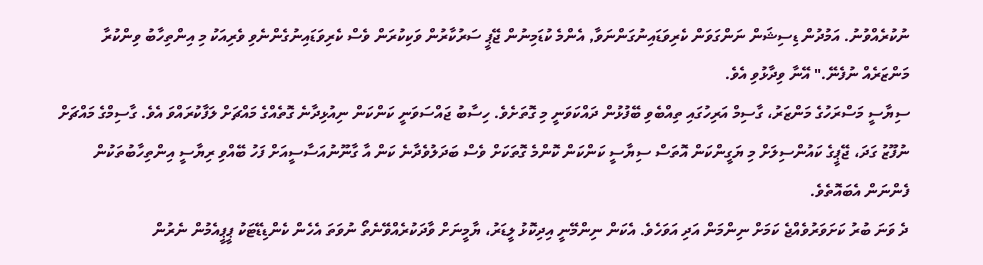ނުކުރެއްވުނު. އަމުދުން ޑިސިޝަން ނަންގަވަން ކެރިވަޑައިނުގަންނަވާ, އެންމެ ކުޑަމިނުން ޖޭޕީ ސަރުކާރުން ވަކިކުރަން ވެސް ކެރިވަޑައިނުގެންނެވި ވެރިއަކު މި އިންތިހާބު ވިންކުރާ މަންޒަރެއް ނުފެނޭ." އޭނާ ވިދާޅުވި އެވެ.
ސިޔާސީ މަސްރަހުގެ މަންޒަރު، ގާސިމް އަރިހުގައި ތިއްބެވި ބޭފުޅުން ދައްކަވަނީ މި ގޮތަށެވެ. ހިސާބު ޖައްސަވަނީ ކަންކަން ނިއުޅިދާނެ ގޮތެއްގެ މައްޗަށް ލަފާކުރައްވަ އެވެ. ގާސިމްގެ މައްޗަށް ނުފޫޒު ގަދަ، ޖޭޕީގެ ކައުންސިލަށް މި ޔަގީންކަން އޮތަސް ސިޔާސީ ކަންކަން ކޮންމެ ގޮތަކަށް ވެސް ބަދަލުވެދާނެ ކަން އާ ގާނޫނުއަސާސީއަށް ފަހު ބޭއްވި ރިޔާސީ އިންތިހާބުތަކުން ފެންނަން އެބައޮތެވެ.
ދެ ވަނަ ބުރު ކަށަވަރުވެއްޖެ ކަމަށް ނިންމަން އަދި އަވަހެވެ. އެކަން ނިންމޭނީ އިދިކޮޅު ލީޑަރު، ޔާމީނަށް ވާދަކުރެއްވޭނެތޯ ނުވަތަ އެހެން ކެންޑިޑޭޓަކު ޕީޕީއެމުން ނެރުން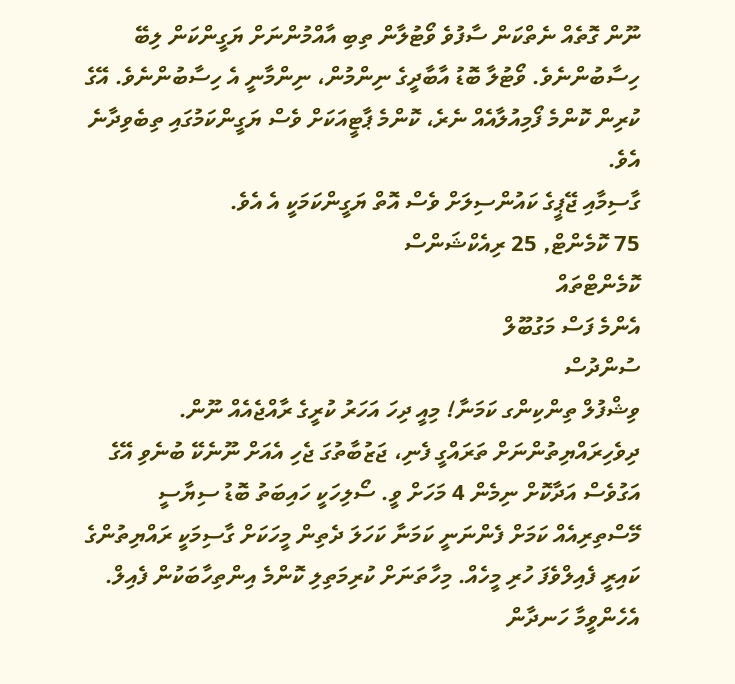ނޫން ގޮތެއް ނެތްކަން ސާފުވެ ވޯޓުލާން ތިބި އާއްމުންނަށް ޔަގީންކަން ލިބޭ ހިސާބުންނެވެ. ވޯޓުލާ ބޮޑު އާބާދީގެ ނިންމުން، ނިންމާނީ އެ ހިސާބުންނެވެ. އޭގެ ކުރިން ކޮންމެ ފޯމިއުލާއެއް ނެރެ، ކޮންމެ ޕާޓީއަކަށް ވެސް ޔަގީންކަމުގައި ތިބެވިދާނެ އެވެ.
ގާސިމާއި ޖޭޕީގެ ކައުންސިލަށް ވެސް އޮތް ޔަގީންކަމަކީ އެ އެވެ.
75 ކޮމެންޓް, 25 ރިއެކްޝަންސް
ކޮމެންޓްތައް
އެންމެ ފަސް މަގުބޫލް
ސުންދުސް
ވިޝްފުލް ތިންކިންގ ކަމަނާ! މިއީ ދިހަ އަހަރު ކުރީގެ ރާއްޖެއެއް ނޫން. ދިވެހިރައްޔިތުންނަށް ތަރައްގީ ފެނި، ޖަޒުބާތުގަ ޖެހި އެއަށް ނޫނެކޭ ބުނެވި އޭގެ އަގުވެސް އަދާކޮށް ނިމެން 4 މަހަށް ވީ. ސޯލިހަކީ ހައިބަތު ބޮޑު ސިޔާސީ މޭސްތިރިއެއް ކަމަށް ފެންނަނީ ކަމަނާ ކަހަލަ ދެތިން މީހަކަށް ގާސިމަކީ ރައްޔިތުންގެ ކައިރީ ފެއިލްވެފަ ހުރި މީހެއް. މިހާތަނަށް ކުރިމަތިލި ކޮންމެ އިންތިހާބަކުން ފެއިލް. އެހެންވީމާ ހަނދާން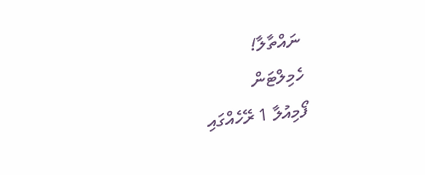ނައްތާލާ!
ހެމިލްޓަން
ފޯމިއުލާ 1 ރޭހެއްގައި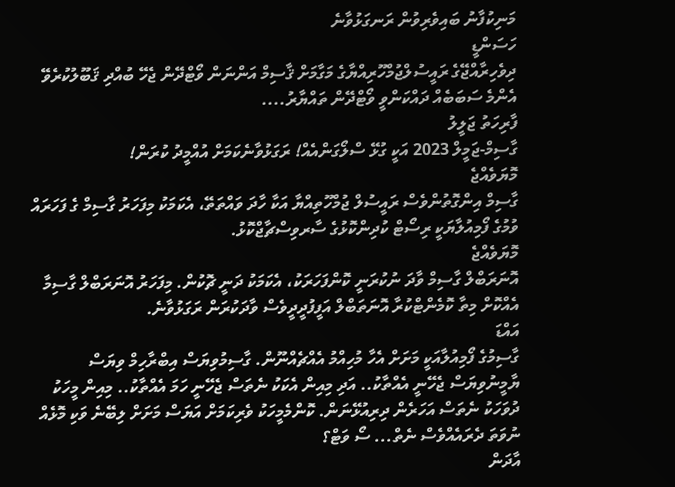މަނިކުފާނު ބައިވެރިވުން ރަނގަޅުވާނެ
ހަސަންޑީ
ދިވެހިރާއްޖޭގެ ރައީސުލްޖުމްހޫރިއްޔާގެ މަގާމަށް ޤާސިމް އަންނަން ވޯޓްދޭން ޖެހޭ ބުއްދި ޤަބޫލުކުރެވޭ އެންމެ ސަބަބެއް ދައްކަންވީ ވޯޓްދޭން ތައްޔާރު....
ފާރިހަތު ޖަލީލު
ގާސިމް-ޖަމީލް 2023 އަކީ ގުޅޭ ސްލޯގަންއެއް! ރަގަޅުވާނެކަމަށް އުއްމީދު ކުރަން!
މޮޔަވެއްޖެ
ގާސިމް އިންގޮތުންވެސް ރައީސުލް ޖުމްހޫތިއްޔާ އަކާ ހާދަ ވައްތަތޭ، އެކަމަކު މިފަހަރު ގާސިމް ގެ ފަހަރައް ވުމުގެ ފޯމިއުލާޔަކީ ރިސޯޓް ކުދިންކޮޅުގެ ސާރވިސްޗާޖްކޮޅު.
މޮޔަވެއްޖެ
އޮނަރަބްލް ގާސިމް ވާދަ ނުކުރަނީ ކޮންފަހަރަކު، އެކަމަކު ދަނީ ޗޮކުން. މިފަހަރު އޮނަރަބްލް ގާސިމާ އެއްކޮށް މިތާ ކޮމެންޓްކުރާ އޮނަތަބްލް އަފީފުދީދީވެސް ވާދަކުރަން ރަގަޅުވާނެ.
އައްޑަ
ގާސިމުގެ ފޯމިއުލާއަކީ މަށަށް އެހާ މުހިއްމު އެއްޗެއްނޫން. ގާސިމުވިޔަސް އިބްރާހިމް ވިޔަސް ޔާމީނުވިޔަސް ޖެހޭނީ އެއްތާކު.. އަދި މިއިން އެކަކު ނެތަސް ޖެހޭނީ ހަމަ އެއްތާކު.. މިއިން މީހަކު ދުވަހަކު ނެތަސް އަހަރެން ދިރިއުޅޭނަން. ކޮންމެމީހަކު ވެރިކަމަށް އަޔަސް މަށަށް ލިބޭނެ ވަކި މޮޅެއް ނުވަތަ ދެރައެއްވެސް ނެތް... ސޯ ވަޓް؟
އާދަން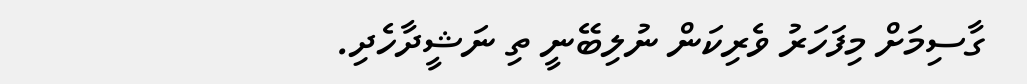ގާސިމަށް މިފަހަރު ވެރިކަން ނުލިބޭނީ ތި ނަޝީދާހެދި.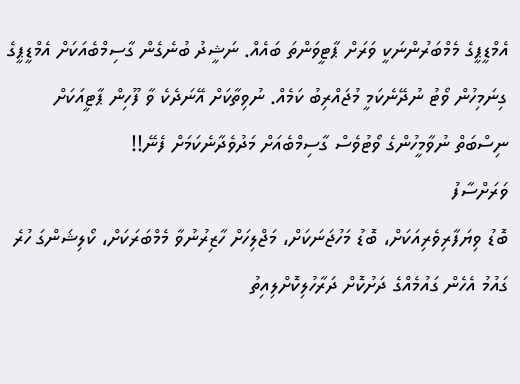އެމްޑީޕީގެ މެމްބަރުންނަކީ ވަރަށް ޕާޓީވަންތަ ބައެއް. ނަޝީދު ބުނެގެން ގާސިމްބެއަކަށް އެމްޑީޕީގެ ގިނަމިހުން ވޯޓު ނުދޭނެކަމީ މުޖައްރިބު ކަމެއް. ނުވިތާކަށް އޭނަދެކެ ވާ ފޫހިން ޕާޓީއަކަށް ނިސްބަތް ނުވާމީހުންގެ ވޯޓުވެސް ގާސިމްބެއަށް މަދުވެދާނެކަމަށް ފެނޭ!!
ވަރަށްސާފު
ބޮޑު ވިޔަފާރިވެރިއަކަށް، ބޮޑު މަހުޖަނަކަށް، މަޖްލިހަށް ހާޒިރުނުވާ މެމްބަރަކަށް، ކޯލިޝަންގަ ހުރެ ގައުމު އެހެން ގައުމެއްގެ ދަށުކޮށް ދަރާހުލިކޮށްލިއިތު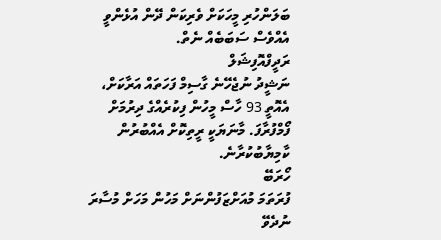ބަލަންހުރި މީހަކަށް ވެރިކަން ދޭން އުޅެންވީ އެއްވެސް ސަބަބެއް ނެތް.
ރަދީފްއޮފިޝަލް
ނަޝީދު ނުޖެހޭނެ ގާސިމް ފަހަތައް އަރާކަށް، އެއޮތީ 93 ހާސް މީހުން ފިކުރެއްގެ ދިރުމަށް ފޯމްފުރާފަ. މާނަޔަކީ ރީތިކޮށް އެއްބުރުން ކާމިޔާބުކުރާނެ.
ހޯރަބޭ
ފުރަތަމަ މުއަށްޒަފުންނަށް މަހުން މަހަށް މުސާރަ ނުދެވޭ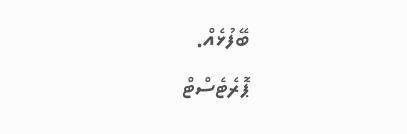ބޭފުޅެއް.
ޕޮރެޓެސްޓް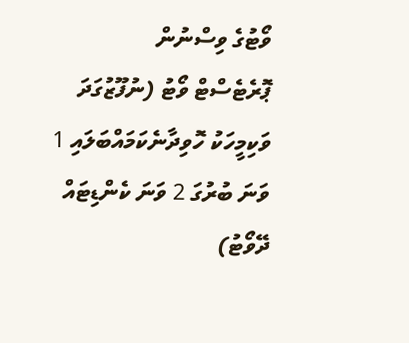ވޯޓުގެ ވިސްނުން
ޕޮރެޓެސްޓް ވޯޓު (ނުފޫޒުގަދަ ވަކިމީހަކު ހޮވިދާނެކަމައްބަލައި 1 ވަނަ ބުރުގަ 2 ވަނަ ކެންޑިޓައް ދޭވޯޓު)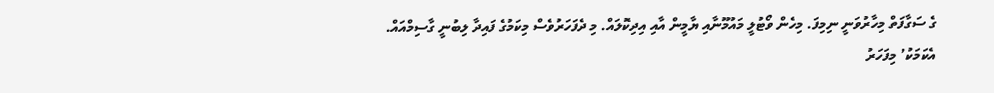ގެ ސަގާފަތް މިހާރުވަނީ ނިމިފަ. މިހެން ވޯޓުލީ މައުމޫނާއި ޔާމީން އާއި އިދިކޮލައް. މި ދެފަހަރުވެސް މިކަމުގެ ފައިދާ ލިބުނީ ގާސިމްއައް. އެކަމަކު’ މިފަހަރު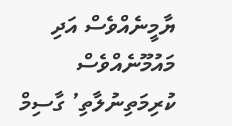ޔާމީނެއްވެސް އަދި މައުމޫނެއްވެސް ކުރިމަތިނުލާތި’ ގާސިމް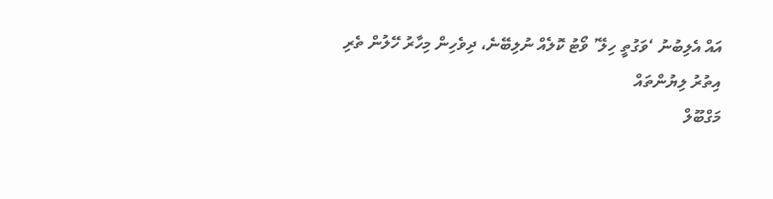އައް އެލިބުނު ‘ވަގުތީ ހިލޭ’ ވޯޓު ކޮލެއް ނުލިބޭނެ، ދިވެހިން މިހާރު ހޭލުން ތެރި
އިތުރު ލިޔުންތައް
މަގްބޫލް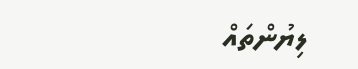ލިޔުންތައް